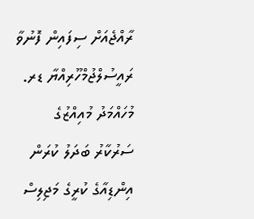ރާއްޖެއަށް ސިފައިން ފޮނުވާ ރައީސުލްޖުމްހޫރިއްޔާ ޑރ. މުހައްމަދު މުއިއްޒުގެ ސަރުކާރު ބަދަލު ކުރަން އިންޑިއާގެ ކުރީގެ މަޖިލިސް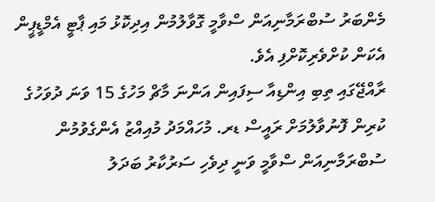މެންބަރު ސުބްރަމާނިއަން ސްވާމީ ގޮވާލުމުން އިދިކޮޅު މައި ޕާޓީ އެމްޑީޕީން އެކަން ކުށްވެރިކޮށްފި އެވެ.
ރާއްޖޭގައި ތިބި އިންޑިއާ ސިފައިން އަންނަ މާޗް މަހުގެ 15 ވަނަ ދުވަހުގެ ކުރިން ފޮނުވާލުމަށް ރައީސް ޑރ. މުހައްމަދު މުއިއްޒު އެންގެވުމުން ސުބްރަމާނިއަން ސްވާމީ ވަނީ ދިވެހި ސަރުކާރު ބަދަލު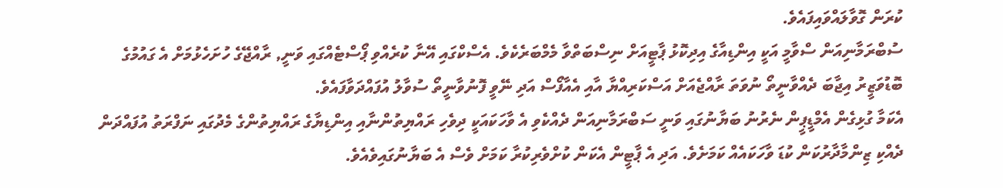ކުރަން ގޮވާލައްވައިފައެވެ.
ސުބްރަމާނިއަން ސްވާމީ އަކީ އިންޑިއާގެ އިދިކޮޅު ޕާޓީއަށް ނިސްބަތްވާ މެމްބަރެކެވެ. އެސްކްގައި އޭނާ ކުރެއްވި ޕޯސްޓެއްގައި ވަނީ, ރާއްޖޭގެ ހުށަހެޅުމަށް އެ ގައުމުގެ ބޮޑުވަޒީރު އިޖާބަ ދެއްވާނީތޯ ނުވަތަ ރާއްޖެއަށް އަސްކަރިއްޔާ އާއި އެއާފޯސް އަދި ނޭވީ ފޮނުވާނީތޯ ސުވާލު އުފައްދަވާފައެވެ.
އެކަމާ ގުޅިގެން އެމްޑީޕީން ނެރުނު ބަޔާނުގައި ވަނީ ސަބްރަމާނިއަން ދެއްކެވި އެ ވާހަކައަކީ ދިވެހި ރައްޔިތުންނާއި އިންޑިޔާގެ ރައްޔިތުންގެ މެދުގައި ނަފްރަތު އުފައްދަން ދެއްކި ޒިންމާދާރުކަން ކުޑަ ވާހަކައެއް ކަމަށެވެ. އަދި އެ ޕާޓީން އެކަން ކުށްވެރިކުރާ ކަމަށް ވެސް އެ ބަޔާނުގައިވެއެވެ.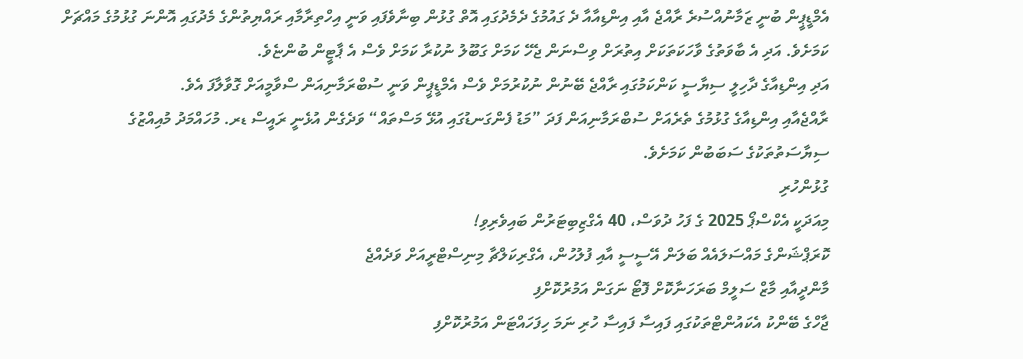އެމްޑީޕީން ބުނީ ޒަމާނުއްސުރެ ރާއްޖެ އާއި އިންޑިއާއާ ދެ ގައުމުގެ ދެމެދުގައި އޮތް ގުޅުން ބިނާވެފައި ވަނީ އިހްތިރާމާއި ރައްޔިތުންގެ މެދުގައި އޮންނަ ގުޅުމުގެ މައްޗަށް ކަމަށެވެ. އަދި އެ ބާވަތުގެ ވާހަކަތަކަށް އިތުރަށް ވިސްނަން ޖެހޭ ކަމަށް ގަބޫލު ނުކުރާ ކަމަށް ވެސް އެ ޕާޓީން ބުންޏެވެ.
އަދި އިންޑިއާގެ ދާހިލީ ސިޔާސީ ކަންކަމުގައި ރާއްޖެ ބޭނުން ނުކުރުމަށް ވެސް އެމްޑީޕީން ވަނީ ސުބްރަމާނިއަން ސްވާމީއަށް ގޮވާލާފަ އެވެ.
ރާއްޖެއާއި އިންޑިއާގެ ގުޅުމުގެ ތެރެއަށް ސުބްރަމާނިއަން ފަދަ ”މަޑު ފެންގަނޑުގައި އުޅޭ މަސްތައް“ ވަދެގެން އުޅެނީ ރައީސް ޑރ. މުހައްމަދު މުއިއްޒުގެ ސިޔާސަތުތަކުގެ ސަބަބުން ކަމަށެވެ.
ގުޅުންހުރި
މިއަދަކީ އެކްސްޕޯ 2025 ގެ ފަހު ދުވަސް، 40 އެގްޒިބިޓަރުން ބައިވެރިވި!
ކޮރަޕްޝަންގެ މައްސަލައެއް ބަލަން އޭސީސީ އާއި ފުލުހުން، އެގްރިކަލްޗާ މިނިސްޓްރީއަށް ވަދެއްޖެ
މާންދީއާއި މާޒް ސަލީމް ބަރަހަނާކޮށް ފޮޓޯ ނަގަން އަމުރުކޮށްފި
ޖާހްގެ ބޭންކު އެކައުންޓްތަކުގައި ފައިސާ ފައިސާ ހުރި ނަމަ ހިފަހައްޓަން އަމުރުކޮށްފި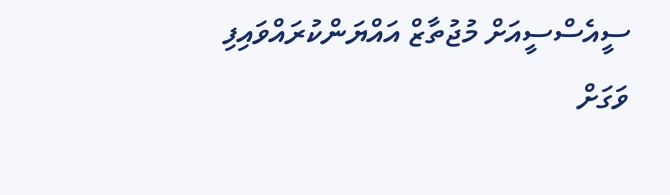ސީއެސްސީއަށް މުޖުތާޒް އައްޔަންކުރައްވައިފި
ވަގަށް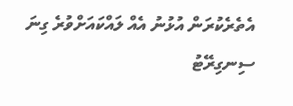އެތެރެކުރަން އުޅުނު އެއް ލައްކައަށްވުރެ ގިނަ ސިނގިރޭޓު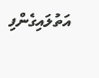އަތުލައިގެންފި